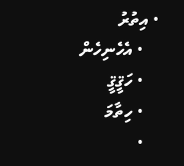• އިތުރު
    • އެހެނިހެން
    • ހަޤީޤީ
    • ހިތާމަ
    •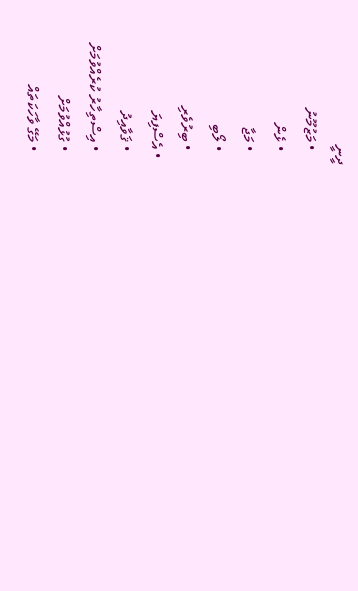ދީނީ
    • މަޒުމޫނު
    • ޅެން
    • މަޖާ
    • ލޯބި
    • ބިރުވެރި
  • އެސްފިޔަ
    • ޤަވާއިދު
    • އިސްތިހާރު ކުރެއްވުމަށް
    • ގުޅުއްވުމަށް
    • މަގޭ ވާހަކަތައް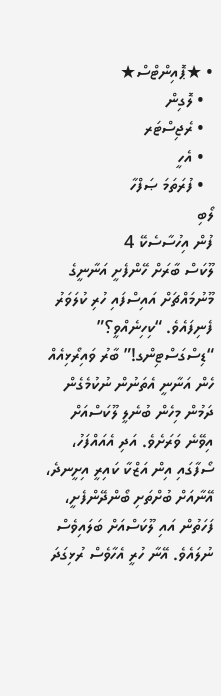• ★ޕޮއިންޓްސް★
  • ލޮގިން
  • ރެޖިސްޓަރ
  • އެހީ
  • ފުރަތަމަ ޞަފްހާ
ލޯބި
ފުން އިހުސާސެކޭ 4
ލޫކަސް ބާރަށް ހޭންފެށީ އަނާނީގެ މޫނުމައްޗަށް އައިސްފައި ހުރި ކުލަވަރު ފެނިފައެވެ. “ކިހިނެއްވީ؟”
“ޑިސްގަސްޓިންގ!” ބާރު ވައިރޯޅިއެއް ހެން އަނާނީ އެތަނުން ނުކުމެގެން ދަމުން މިހެން ބުނެލީ ލޫކަސްއަށް އިވޭނެ ވަރަށެވެ. އަދި އެއައްފަހު، ސޯފާގައި އިން އަޒްކާ ކައިރީ އިށީނދެ، އޭނާއަށް ބުށްތަށި ބޯންދޭންފެށީ، ފަހަތުން އައި ލޫކަސްއަށް ބަލައިވެސް ނުލައެވެ. އޭނާ ހުރީ އެހާވެސް ރުޅިގަދަ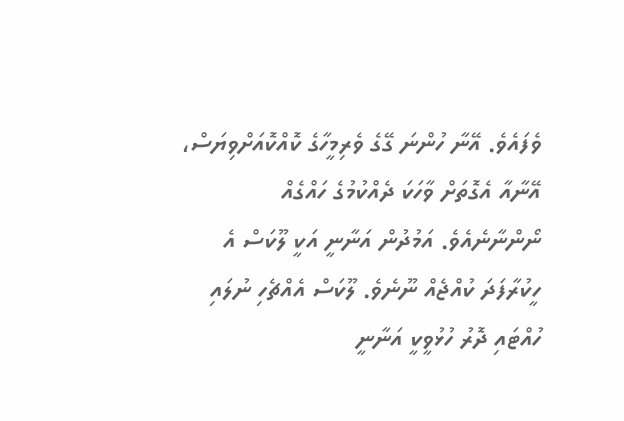ވެފައެވެ. އޭނާ ހުންނަ ގޭގެ ވެރިމީހާގެ ކޮއްކޮއަށްވިޔަސް، އޭނާއާ އެގޮތަށް ވާހަކަ ދެއްކުމުގެ ހައްގެއް ނޯންނާނެއެވެ. އަމުދުން އަނާނީ އަކީ ލޫކަސް އެ ހީކުރާފަދަ ކުއްޖެއް ނޫނެވެ. ލޫކަސް އެއްޗެހި ނުލައި ހުއްޓައި ދޮރު ހުޅުވީކީ އަނާނީ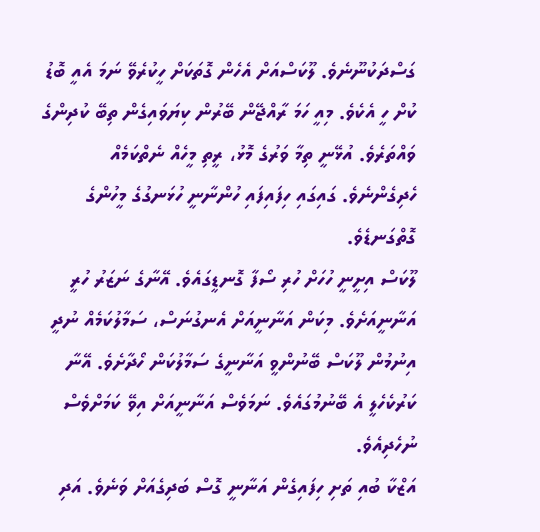ގަސްދަކުނޫނެވެ. ލޫކަސްއަށް އެހެން ގޮތަކަށް ހީކުރެވޭ ނަމަ އެއީ ބޮޑު ކުށް ހީ އެކެވެ. މިއީ ހަމަ ރާއްޖޭން ބޭރުން ކިޔަވައިގެން ތިބޭ ކުދިންގެ ވައްތަރެވެ. އުޅޭނީ ތިމާ ވަރުގެ މޮޅު، ރީތި މީހެއް ނެތްކަމެއް ހެދިގެންނެވެ. ގައިގައި ހިފައިފައި ހުންނާނީ ހުޅަނގުގެ މީހުންގެ ގޮތްގަނޑެވެ.
ލޫކަސް އިށީނީ ހުހަށް ހުރި ސޯފާ ގޮނޑީގައެވެ. އޭނާގެ ނަޒަރު ހުރީ އަނާނީއަށެވެ. މިކަން އަނާނީއަށް އެނގުނަސް، ސަމާލުކަމެއް ނުދީ އިނުމުން ލޫކަސް ބޭނުންވީ އަނާނީގެ ސަމާލުކަން ހޯދާށެވެ. އޭނާ ކަރުކެހެލީ އެ ބޭނުމުގައެވެ. ނަމަވެސް އަނާނީއަށް އިވޭ ކަމަށްވެސް ނުހެދިއެވެ.
އަޒްކާ ބުއި ތަށި ހިފައިގެން އަނާނީ ގޮސް ބަދިގެއަށް ވަނެވެ. އަދި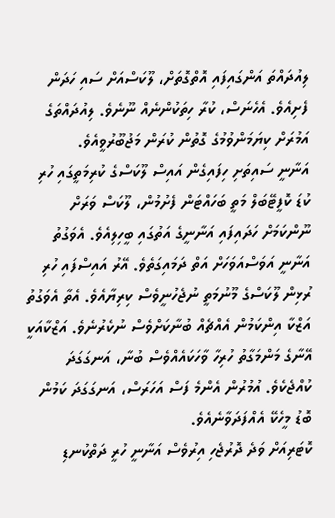ލިއުދައްތަ އަންގައިފައި އޮތްގޮތަށް، ލޫކަސްއަށް ސައި ހަދަން ފެށިއެވެ. އެހެނަސް، ކުރާ ހިތަކުންނެއް ނޫނެވެ. ލިއުދައްތަގެ އަމުރަށް ކިޔަމަންވުމުގެ ގޮތުން ކުރަން މަޖުބޫރުވީއެވެ.
އަނާނީ ސައިތަށި ހިފައިގެން އައިސް ލޫކަސްގެ ކުރިމަތީގައި ހުރި ކުޑަ ކޮފީޓޭބަލް މަތީ ބަހައްޓަން ފެށުމުން، ލޫކަސް ވަރަށް ނޫންކަމަށް ހަދައިފައި އަނާނީގެ އަތުގައި ބީހިލިއެވެ. އެވަގުތު އަނާނީ އަވަސްއަވަހަށް އަތް ދަމައިގަތެވެ. އޭރު އައިސްފައި ހުރި ރުޅިން ލޫކަސްގެ މޫނުމަތީ ނުޖެހުނީވެސް ކިރިޔާއެވެ. އެތާ އެވަގުތު އަޒްކާ އިންކަމުން އެއްޗެއް ބުނާކަށްވެސް ނުކެރުނެވެ. އަޒްކާއަކީ އޭނާގެ މަންމަގާތު ހުރިހާ ވާހަކައެއްވެސް ބުނާ، އަނގަގަދަ ކުއްޖެކެވެ. އުމުރުން އެންމެ ފަސް އަހަރަސް، އަނގަގަދަ ކަމުން ބޮޑު މީހެކޭ އެއްފަދަވާނެއެވެ.
ކޮޓަރިއަށް ވަދެ ދޮރުޖެހި އިރުވެސް އަނާނީ ހުރީ ދަތްކުނޑި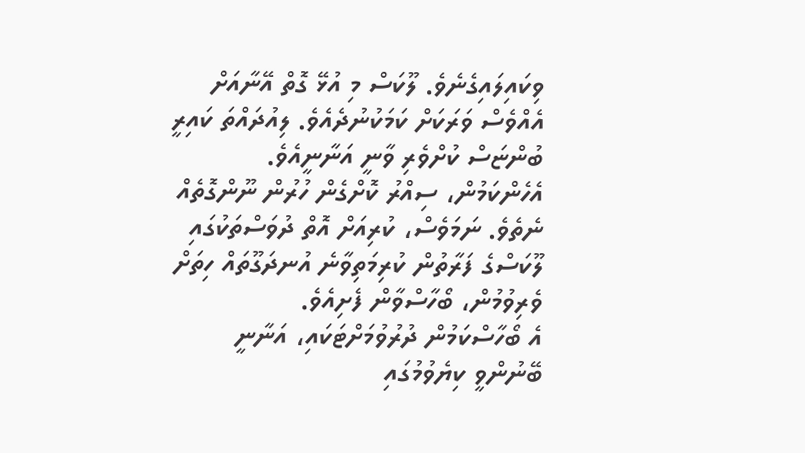ވިކައިލައިގެނެވެ. ލޫކަސް މި އުޅޭ ގޮތް އޭނާއަށް އެއްވެސް ވަރަކަށް ކަމަކުނުދެއެވެ. ލިއުދައްތަ ކައިރީ ބުންޏަސް ކުށްވެރި ވާނީ އަނާނީއެވެ. އެހެންކަމުން، ސިއްރު ކޮށްގެން ހުރުން ނޫންގޮތެއް ނެތެވެ. ނަމަވެސް، ކުރިއަށް އޮތް ދުވަސްތަކުގައި ލޫކަސްގެ ފަރާތުން ކުރިމަތިވާނެ އުނދަގޫތައް ހިތަށް ވެރިވުމުން، ބޯހާސްވާން ފެށިއެވެ.
އެ ބޯހާސްކަމުން ދުރުވުމަށްޓަކައި، އަނާނީ ބޭނުންވީ ކިޔެވުމުގައި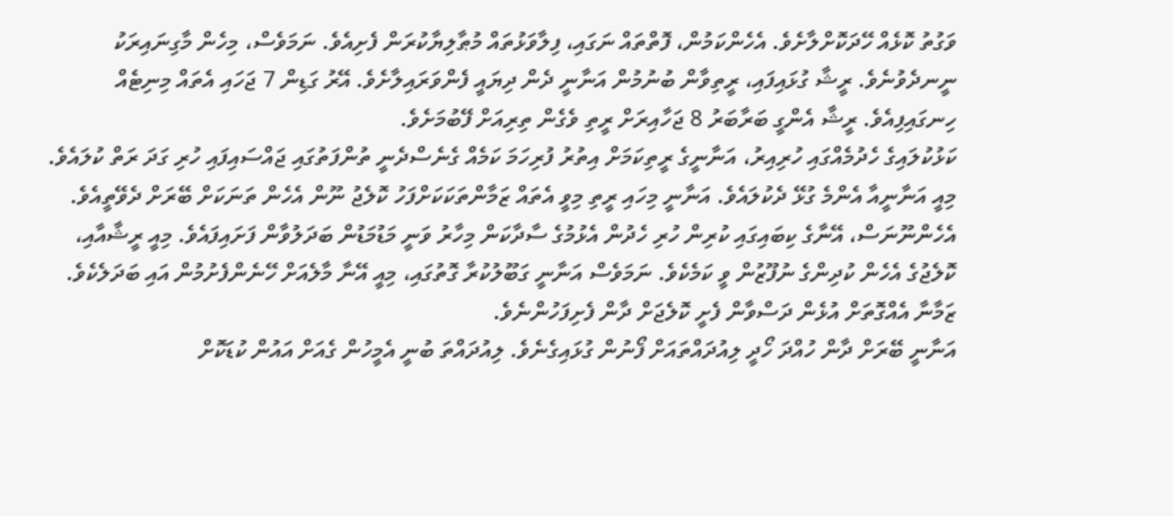ވަގުތު ކޮޅެއް ހޭދަކޮށްލާށެވެ. އެހެންކަމުން، ފޮތްތައް ނަގައި، ފިލާވަޅުތައް މުޠާލިޔާކުރަން ފެށިއެވެ. ނަމަވެސް، މިހެން މާގިނައިރަކު ނީނދެވުނެވެ. ރީޝާ ގުޅައިފައި، ރީތިވާން ބުނުމުން އަނާނީ ދެން ދިޔައީ ފެންވަރައިލާށެވެ. އޭރު ގަޑިން 7 ޖަހައި އެތައް މިނިޓެއް ހިނގައިފިއެވެ. ރީޝާ އެންގީ ބަރާބަރު 8 ޖަހާއިރަށް ރީތި ވެގެން ތިރިއަށް ފޭބުމަށެވެ.
ކަޅުކުލައިގެ ހެދުމެއްގައި ހުރިއިރު، އަނާނީގެ ރީތިކަމަށް އިތުރު ފުރިހަމަ ކަމެއް ގެނެސްދެނީ ތުންފަތުގައި ޖައްސައިފައި ހުރި ގަދަ ރަތް ކުލައެވެ. މިއީ އަނާނީއާ އެންމެ ގުޅޭ ދެކުލައެވެ. އަނާނީ މިހައި ރީތި މިވީ އެތައް ޒަމާންތަކަކަށްފަހު ކޮލެޖު ނޫން އެހެން ތަނަކަށް ބޭރަށް ދެވޭތީއެވެ. އެހެންނޫނަސް، އޭނާގެ ކިބައިގައި ކުރިން ހުރި ހެދުން އެޅުމުގެ ސާދާކަން މިހާރު ވަނީ މަޑުމަޑުން ބަދަލުވާން ފަށައިފައެވެ. މިއީ ރީޝާއާއި، ކޮލެޖުގެ އެހެން ކުދިންގެ ނުފޫޒުން ވީ ކަމެކެވެ. ނަމަވެސް އަނާނީ ގަބޫލުކުރާ ގޮތުގައި، މިއީ އޭނާ މާލެއަށް ހޭނެންފެށުމުން އައި ބަދަލެކެވެ. ޒަމާނާ އެއްގޮތަށް އުޅެން ދަސްވާން ފެށީ ކޮލެޖަށް ދާން ފެށިފަހުންނެވެ.
އަނާނީ ބޭރަށް ދާން ހުއްދަ ހޯދީ ލިއުދައްތައަށް ފޯނުން ގުޅައިގެނެވެ. ލިއުދައްތަ ބުނީ އެމީހުން ގެއަށް އައުން ކުޑަކޮށް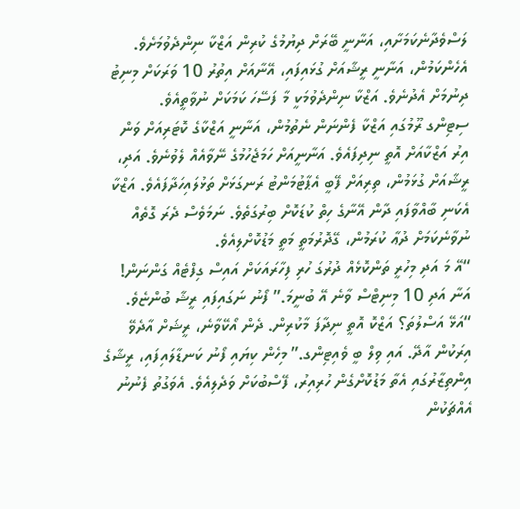ލަސްވެދާނެކަމަށާއި، އަނާނީ ބޭރަށް ދިޔުމުގެ ކުރިން އަޒްކާ ނިންދެވުމަށެވެ. އެހެންކަމުން، އަނާނީ ރީޝާއަށް ގުޅައިފައި، އޭނާއަށް އިތުރު 10 ވަރަކަށް މިނިޓު ދިނުމަށް އެދުނެވެ. އަޒްކާ ނިންދެވުމަކީ މާ ފަސޭހަ ކަމަކަށް ނުވާތީއެވެ.
ސިޓިންގ ރޫމުގައި އަޒްކާ ފެންނަން ނެތުމުން، އަނާނީ އަޒްކާގެ ކޮޓަރިއަށް ވަން އިރު އަޒްކާއަށް އޮތީ ނިދިފައެވެ. އަނާނީއަށް ހަމަޖެހުމުގެ ނޭވާއެއް ލެވުނެވެ. އަދި، ރީޝާއަށް ގުޅަމުން، ތިރިއަށް ފޭބީ އެޕާޓުމަންޓު ރަނގަޅަށް ތަޅުލައިހަދާފައެވެ. އަޒްކާ އެކަނި ބާއްވާފައި ދާން އޭނާގެ ހިތް ކުޑަކޮށް ބިރުގަތެވެ. ނަމަވެސް ދެރަ ގޮތެއް ނުވާނެކަމަށް ދުޢާ ކުރަމުން، ގޭދޮރުމަތީ މަތީ މަޑުކޮށްލިއެވެ.
“އޭ މަ އަދި މިހުރީ ތަންކޮޅެއް ދުރުގަ ހުރި ފިހާރައަކަށް އައިސް ގިފްޓެއް ގަންނަން! އަނާ އަދި 10 މިނިޓްސް ވާނެ އޭ ބުނީމަ.” ފޯނު ނަގައިފައި ރީޝާ ބުންޏެވެ.
“އަޅޭ އަސްލުތަ؟ އަޒްކޮ އޮތީ ނިދާފަ މާކުރިން. ދެން އޯކޭވާނެ، ރީޝަށް އާދެވޭ އިރަކުން އާދޭ. އައި ވިލް ބީ ވެއިޓިންގ.” މިހެން ކިޔައި ފޯނު ކަނޑާލައިފައި، ރީޝާގެ އިންތިޒާރުގައި އެތާ މަޑުކޮށްގެން ހުރިއިރު، ފޭސްބުކަށް ވަދެލިއެވެ. އެވަގުތު ފެނުނު އެއްޗަކުން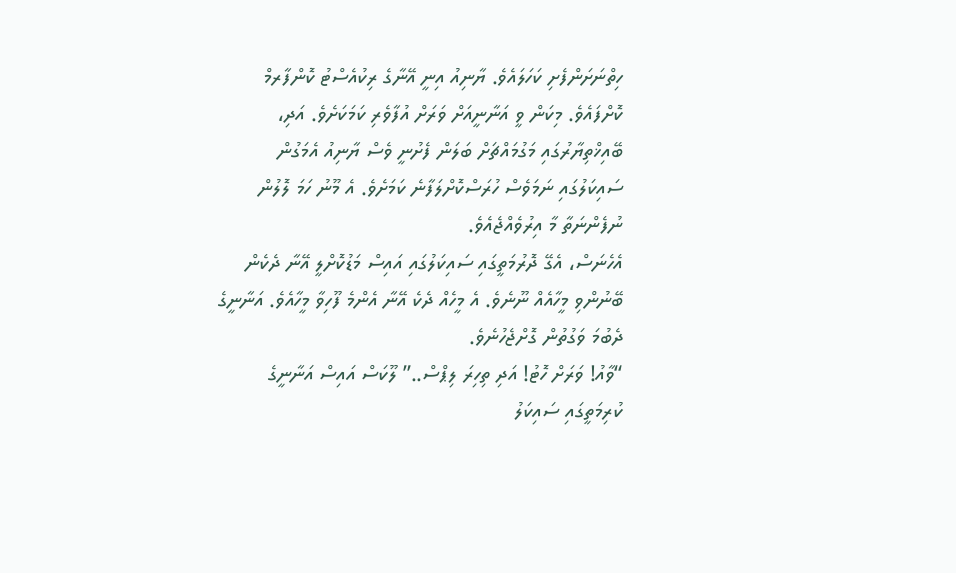ހިތްނަށަންފެށި ކަހަލައެވެ. ޔާނިއު އިނީ އޭނާގެ ރިކުއެސްޓު ކޮންފާރމް ކޮށްފައެވެ. މިކަން ވީ އަނާނީއަށް ވަރަށް އުފާވެރި ކަމަކަށެވެ. އަދި، ބޭއިޚްތިޔާރުގައި މަގުމައްޗަށް ބަލަން ފެށުނީ ވެސް ޔާނިއު އެމަގުން ސައިކަލުގައި ނަމަވެސް ހުރަސްކޮށްލަފާނެ ކަމަށެވެ. އެ މޫނު ހަމަ ލޮލުން ނުފެންނަތާ މާ އިރުވެއްޖެއެވެ.
އެހެނަސް، އެގޭ ދޮރުމަތީގައި ސައިކަލުގައި އައިސް މަޑުކޮށްލީ އޭނާ ދެކެން ބޭނުންވި މީހާއެއް ނޫނެވެ. އެ މީހެއް ދެކެ އޭނާ އެންމެ ފޫހިވާ މީހާއެވެ. އަނާނީގެ ދެބުމަ ވަގުތުން ގޮށްޖެހުނެވެ.
“ވާއު! ވަރަށް ހޮޓު! އަދި ތިހިރަ ލިޕްސް..” ލޫކަސް އައިސް އަނާނީގެ ކުރިމަތީގައި ސައިކަލު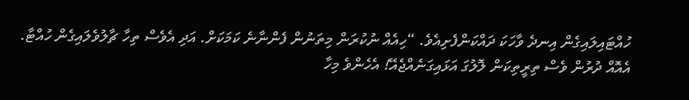ހުއްޓައިލައިގެން އިނދެ ވާހަކަ ދައްކަންފެށިއެވެ. “ހިއެއް ނުކުރަން މިތަނުން ފެންނާނެ ކަމަކަށް. އަދި އެވެސް ތިހާ ޗާލުވެލައިގެން ހުއްޓާ. އެއޮއް ދުރުން ވެސް ތިރީތިކަން ލޮލުގަ އަޅައިގަނެއްޖެއޭ! އެހެންވެ މިހާ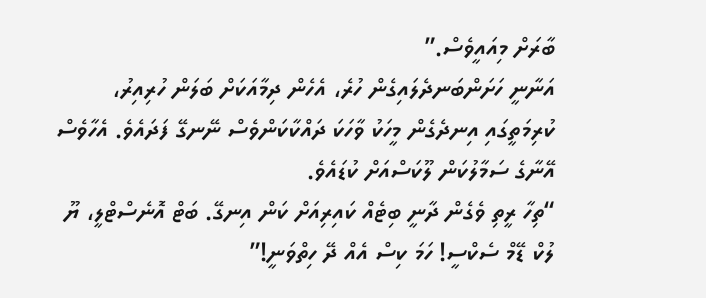ބާރަށް މިއައީވެސް.”
އަނާނީ ހަށަންބަނދެލައިގެން ހުރެ، އެހެން ދިމާއަކަށް ބަލަން ހުރިއިރު، ކުރިމަތީގައި އިނދެގެން މީހަކު ވާހަކަ ދައްކާކަންވެސް ނޭނގޭ ފަދައެވެ. އެހާވެސް އޭނާގެ ސަމާލުކަން ލޫކަސްއަށް ކުޑައެވެ.
“ތިހާ ރީތި ވެގެން ދާނީ ބިޓެއް ކައިރިއަށް ކަން އިނގޭ. ބަޓް އޮނެސްޓްލީ، ޔޫ ލުކް ޑޭމް ސެކްސީ! ހަމަ ކިސް އެއް ދޭ ހިތްވަނީ!”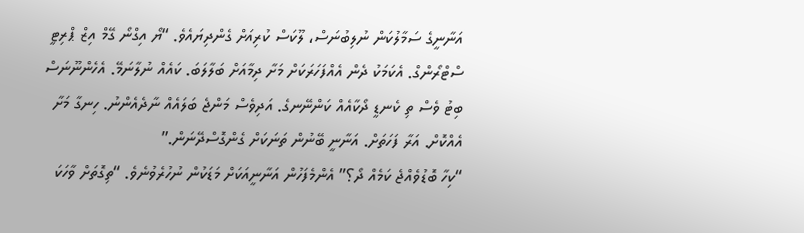އަނާނީގެ ސަމާލުކަން ނުލިބުނަސް، ލޫކަސް ކުރިއަށް ގެންދިޔައެވެ. “ޔޯ އިގްނޯ ގޭމް އިޒް ޕްރިޓީ ސްޓްރޯންގް. އެކަމަކު ދެން އެއްފަހަރަކަށް މަށާ ދިމާއަށް ބަލާލަބަ. ކައެއް ނުލާނަމޭ. އެހެންނޫނަސް ބިޓު ވެސް ތި ކެނޑީ ދޯކާއެއް ކަންނޭނގެ. އަދިވެސް މަންޖެ ބަލައެއް ނާދެއެންނު. ހިނގާ މަށާ އެއްކޮށް. އަރާ ފަހަތަށް. އަނާނީ ބޭނުން ތަނަކަށް ގެންގޮސްދޭނަން.”
“ކިހާ ބޮޑުވެއްޖެ ކަމެއް ދޯ؟” އެންމެފަހުން އަނާނީއަކަށް މަޑަކުން ނުހުރެވުނެވެ. “ތިގޮތަށް ވާހަކަ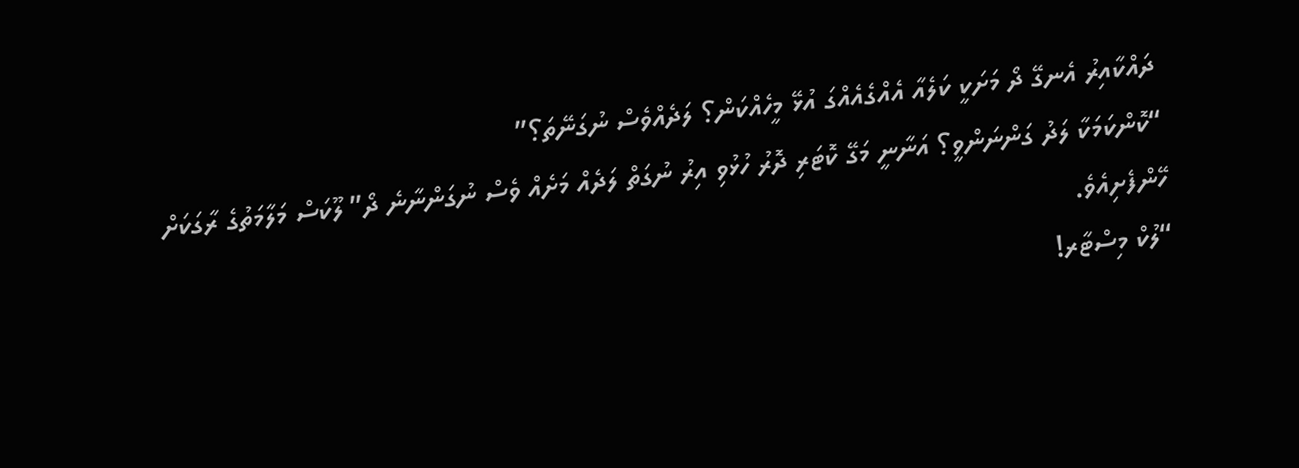ދައްކާއިރު އެނގޭ ދޯ މަށަކީ ކަލެއާ އެއްގެއެއްގަ އުޅޭ މީހެއްކަން؟ ލަދެއްވެސް ނުގަނޭތަ؟”
“ކޮންކަމަކާ ލަދު ގަންނަންވީ؟ އަނާނީ މަގޭ ކޮޓަރި ދޮރު ހުޅުވި އިރު ނުގަތް ލަދެއް މަށެއް ވެސް ނުގަންނާނެ ދޯ” ލޫކަސް މަލާމަތުގެ ރާގަކަށް ހޭންފެށިއެވެ.
“ލުކް މިސްޓާރ!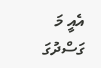އެއީ މަ ގަސްދުގަ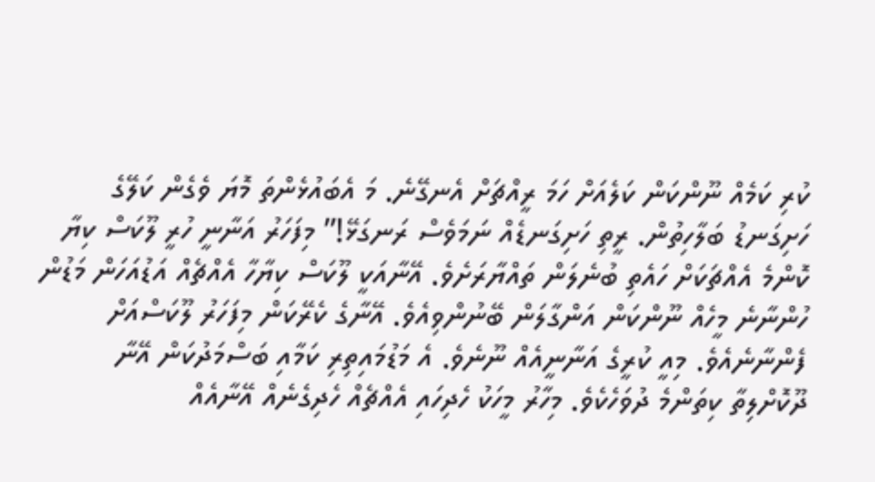ކުރި ކަމެއް ނޫންކަން ކަލެއަށް ހަމަ ރީއްޗަށް އެނގޭނެ. މަ އެބައުޅެންތަ މޮޔަ ވެގެން ކަލޭގެ ހަށިގަނޑު ބަލާހިތުން. ރީތި ހަށިގަނޑެއް ނަމަވެސް ރަނގަޅޭ!” މިފަހަރު އަނާނީ ހުރީ ލޫކަސް ކިޔާ ކޮންމެ އެއްޗަކަށް ހައެތި ބުނެލަން ތައްޔާރަށެވެ. އޭނާއަކީ ލޫކަސް ކިޔާހާ އެއްޗެއް އަޑުއަހަން މަޑުން ހުންނާނެ މީހެއް ނޫންކަން އަންގާލަން ބޭނުންވިއެވެ. އޭނާގެ ކެރޭކަން މިފަހަރު ލޫކަސްއަށް ފެންނާނެއެވެ. މިއީ ކުރީގެ އަނާނީއެއް ނޫނެވެ. އެ މަޑުމައިތިރި ކަމާއި ބަސްމަދުކަން އޭނާ ދޫކޮށްލިތާ ކިތަންމެ ދުވަހެކެވެ. މިހާރު މީހަކު ހެދިހައި އެއްޗެއް ހެދިގެނެއް އޭނާއެއް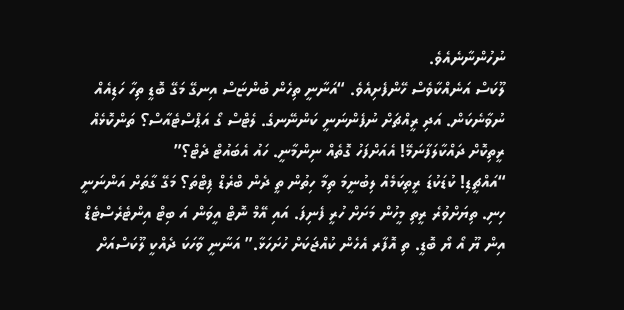ނުހުންނާނެއެވެ.
ލޫކަސް އަނެއްކާވެސް ހޭންފެށިއެވެ. “އަނާނީ ތިހެން ބުންޏަސް އިނގޭ މަގޭ ބޮޑީ ތިހާ ހަޑިއެއް ނުވާނެކަން. އަދި ރީއްޗަށް ނުފެންނަނީ ކަންނޭނގެ. ލެޓްސް ގޯ އަޕްސްޓެއާސް؟ ތަންކޮޅެއް ރީތިކޮށް ދައްކާލަފާނަމޭ! އެއަށްފަހު ގޮތެއް ނިންމާނީ. ހައު އެބައުޓް ދެޓް؟”
“އައްޗީޑި! ކުޑަކުޑަ ރީތިކަމެއް ލިބުނީމަ ތިމާ ހިތުން ތީ ދެން ބްރެޑް ޕިޓްތަ؟ މަގޭ ގާތަށް އަންނަނީ ހިނި. ތިޔަށްވުރެ ރީތި މީހުން މަށަށް ހުރީ ފެނިފަ. އައި އޭމް ނޮޓް އީވަން އަ ބިޓް އިންޓެރެސްޓެޑް އިން ޔޫ އޯ ޔޯ ބޮޑީ. ތި އޮފާރ އެހެން ކުއްޖަކަށް ހުށަހަޅާ.” އަނާނީ ވާހަކަ ދެއްކީ ލޫކަސްއަށް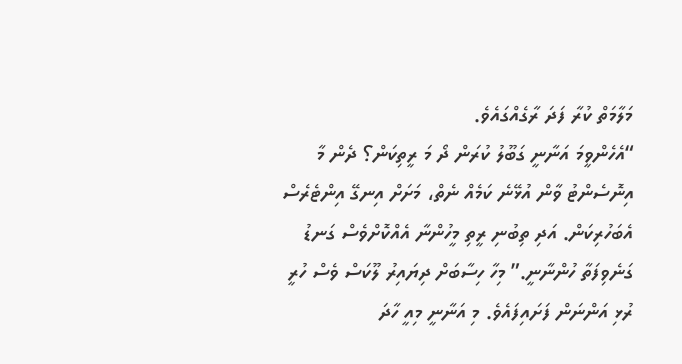މަލާމަތް ކުރާ ފަދަ ރާގެއްގައެވެ.
“އެހެންވީމަ އަނާނީ ގަބޫލު ކުރަން ދޯ މަ ރީތިކަން؟ ދެން މާ އިނޮސެންޓު ވާން އުޅޭނެ ކަމެއް ނެތް، މަށަށް އިނގޭ އިންޓެރެސް އެބަހުރިކަން. އަދި ތިބުނި ރީތި މީހުންނާ އެއްކޮށްވެސް ގަނޑު ގަނެވިފަތާ ހުންނާނީ.” މިހާ ހިސާބަށް ދިޔައިރު ލޫކަސް ވެސް ހުރީ ރުޅި އަންނަން ފަށައިފައެވެ. މި އަނާނީ މިއީ ހާދަ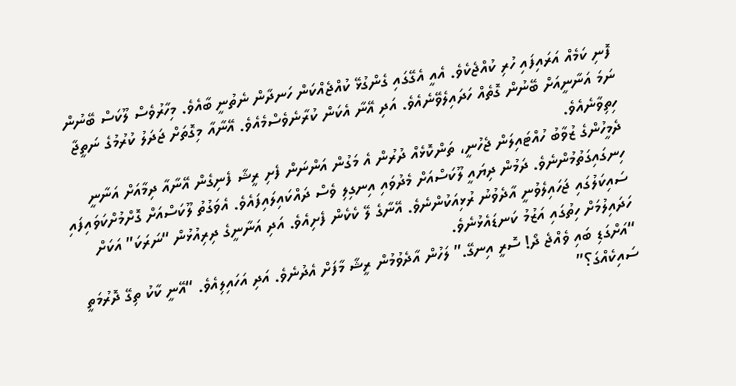ފޮނި ކަމެއް އަރައިފައި ހުރި ކުއްޖެކެވެ. އެއީ އެގޭގައި ގެންގުޅޭ ކުއްޖެއްކަން ހަނދާން ނެތުނީ ބާއެވެ. މިހާރުވެސް ލޫކަސް ބޭނުން ނަމަ އަނާނީއަށް ބޭނުން ގޮތެއް ހަދައިލެވޭނެއެވެ. އަދި އޭނާ އެކަން ކުރާނެވެސްމެއެވެ. އޭނާއާ މިގޮތަށް ޖަދަލު ކުރުމުގެ ނަތީޖާ ހިތިވާނެއެވެ.
ދެމީހުންގެ ޒުވާބު ހުއްޓައިލަން ޖެހުނީ، ތަންކޮޅެއް ދުރުން އެ މަގުން އަންނަން ފެށި ރީޝާ ފެނިގެން އޭނާއާ ދިމާއަށް އަނާނީ ހިނގައިގަތުމުންނެވެ. ދަމުން ދިޔައީ ލޫކަސްއަށް މެދުވައި އިނގިލި ވެސް ދައްކައިލައިފައެވެ. އެވަގުތު ލޫކަސްއަށް ގޮށްމުށްކަވައިފައި ސައިކަލުގައި ޖަހައިލެވުނީ އާދެވުނު ރުޅިއަކުންނެވެ. އޭނާގެ ލޭ ކެކެން ފެށިއެވެ. އަދި އަނާނީގެ ދިރިއުޅުން “ނަރަކަ” އަކަށް ހަދައިލުމަށް ހިތުގައި އަޒުމު ކަނޑައެޅުނެވެ.
“އަށްގަޑި ބައި ވެއްޖެ ދޯ! ސޮރީ އިނގޭ.” ލަހުން އާދެވުމުން ރީޝާ މާފަށް އެދުނެވެ. އަދި އަހައިލިއެވެ. “އޭނީ ކާކު ތިގޭ ދޮރުމަތީ ސައިކެއްގަ؟”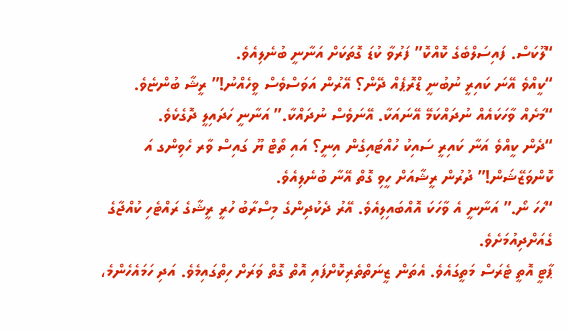“ލޫކަސް. ފައިސަލްބެގެ ކޮއްކޮ” ފަރުވާ ކުޑަ ގޮތަކަށް އަނާނީ ބުނެލިއެވެ.
“ކީއްވެ އޭނަ ކައިރީ ނުބުނީ ޑްރޮޕެއް ދޭން؟ އޭރުން އަވަސްވެސް ވީހެއްނު!” ރީޝާ ބުންޏެވެ.
“މަށެއް ވާހަކައެއް ނުދައްކަމޭ އޭނައަކާ. އޭނަވެސް ނުދައްކާ.” އަނާނީ ހަދައިލީ ދޮގެކެވެ.
“ދެން ކީއްވެ އަނާ ކައިރީ ސައިކު ހުއްޓައިގެން އިނީ؟ އައި ތޯޓް ޔޫ ގައިސް ވާރ ހެވިންގ އަ ކޮންވަޒޭޝަން!” ދުރުން ރީޝާއަށް ހީވި ގޮތް އޭނާ ބުނެލިއެވެ.
“ހަހަ ނޯ.” އަނާނީ އެ ވާހަކަ އޮއްބައިލިއެވެ. އޭރު ދެކުދިންގެ މިސްރާބު ހުރީ ރީޝާގެ ރައްޓެހި ކުއްޖާގެ ގެއަށްދިއުމަށެވެ.
ޕާޓީ އޮތީ ޓެރަސް މަތީގައެވެ. އެތަން ޒީނަތްތެރިކޮށްފައި އޮތް ގޮތް ވަރަށް ހިތްގައިމެވެ. އަދި ހަމައެހެންމެ،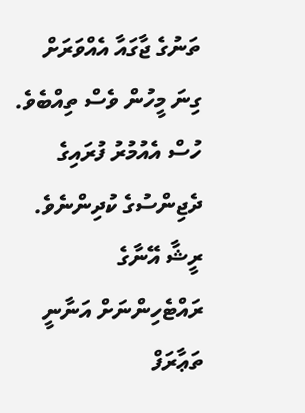ތަނުގެ ޖާގައާ އެއްވަރަށް ގިނަ މީހުން ވެސް ތިއްބެވެ. ހުސް އެއުމުރު ފުރައިގެ ދެޖިންސުގެ ކުދިންނެވެ. ރީޝާ އޭނާގެ ރައްޓެހިންނަށް އަނާނީ ތަޢާރަފް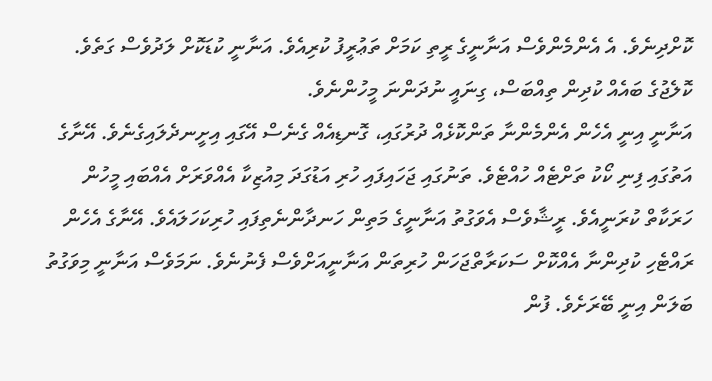ކޮށްދިނެވެ. އެ އެންމެންވެސް އަނާނީގެ ރީތި ކަމަށް ތަޢުރީފު ކުރިއެވެ. އަނާނީ ކުޑަކޮށް ލަދުވެސް ގަތެވެ. ކޮލެޖުގެ ބައެއް ކުދިން ތިއްބަސް، ގިނައީ ނުދަންނަ މީހުންނެވެ.
އަނާނީ އިނީ އެހެން އެންމެންނާ ތަންކޮޅެއް ދުރުގައި، ގޮނޑިއެއް ގެނެސް އޭގައި އިށީނދެލައިގެނެވެ. އޭނާގެ އަތުގައި ފިނި ކޯކު ތަށްޓެއް ހުއްޓެވެ. ތަނުގައި ޖަހައިފައި ހުރި އަޑުގަދަ މިއުޒިކާ އެއްވަރަށް އެއްބައި މީހުން ހަރަކާތް ކުރަނީއެވެ. ރީޝާވެސް އެވަގުތު އަނާނީގެ މަތިން ހަނދާންނެތިފައި ހުރިކަހަލައެވެ. އޭނާގެ އެހެން ރައްޓެހި ކުދިންނާ އެއްކޮށް ސަކަރާތްޖަހަން ހުރިތަން އަނާނީއަށްވެސް ފެނުނެވެ. ނަމަވެސް އަނާނީ މިވަގުތު ބަލަން އިނީ ބޭރަށެވެ. ފުން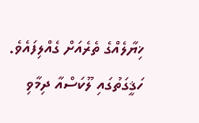ޚިޔާލެއްގެ ތެރެއަށް ގެއްލިފައެވެ. ހަޤީގަތުގައި ލޫކަސްއާ ދިމާވި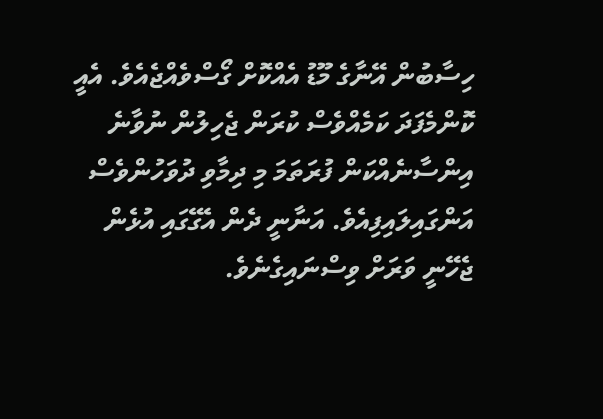ހިސާބުން އޭނާގެ މޫޑު އެއްކޮށް ގޯސްވެއްޖެއެވެ. އެއީ ކޮންމެފަދަ ކަމެއްވެސް ކުރަން ޖެހިލުން ނުވާނެ އިންސާނެއްކަން ފުރަތަމަ މި ދިމާވި ދުވަހުންވެސް އަންގައިލައިފިއެވެ. އަނާނީ ދެން އެގޭގައި އުޅެން ޖެހޭނީ ވަރަށް ވިސްނައިގެނެވެ.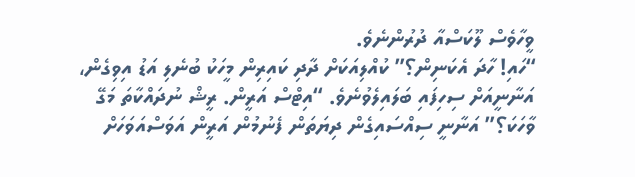ވީހާވެސް ލޫކަސްއާ ދުރުންނެވެ.
“ހައި! ހާދަ އެކަނިން؟” ކުއްލިއަކަށް ދާދި ކައިރިން މީހަކު ބުނެލި އަޑު އިވިގެން، އަނާނީއަށް ސިހިފައި ބަލައިލެވުނެވެ. “އިޓްސް އަރީން. ރީޝް ނުދައްކާތަ މަގޭ ވާހަކަ؟” އަނާނީ ސިއްސައިގެން ދިޔަތަން ފެނުމުން އަރީން އަވަސްއަވަހަށް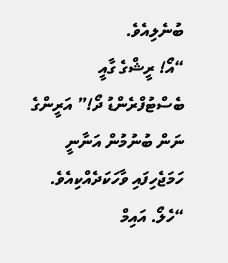ބުނެލިއެވެ.
“އޯ! ރީޝްގެ ގާއީ ބެސްޓުފްރެންޑު ދޯ!” އަރީންގެ ނަން ބުނުމުން އަނާނީ ހަމަޖެހިފައި ވާހަކަދެއްކިއެވެ. “ހެލޯ. އައިމް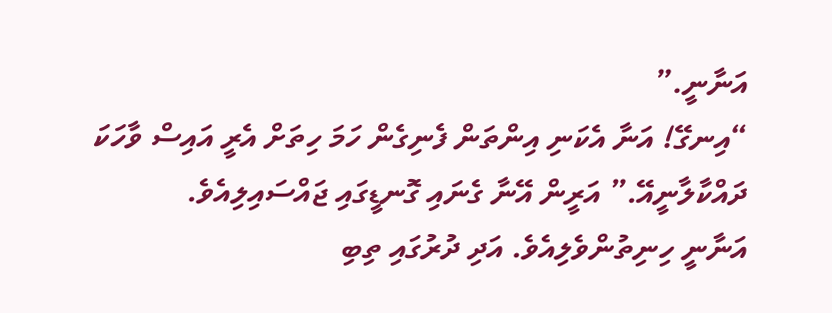އަނާނީ.”
“އިނގޭ! އަނާ އެކަނި އިންތަން ފެނިގެން ހަމަ ހިތަށް އެރީ އައިސް ވާހަކަ ދައްކާލާނީއޭ.” އަރީން އޭނާ ގެނައި ގޮނޑީގައި ޖައްސައިލިއެވެ.
އަނާނީ ހިނިތުންވެލިއެވެ. އަދި ދުރުގައި ތިބި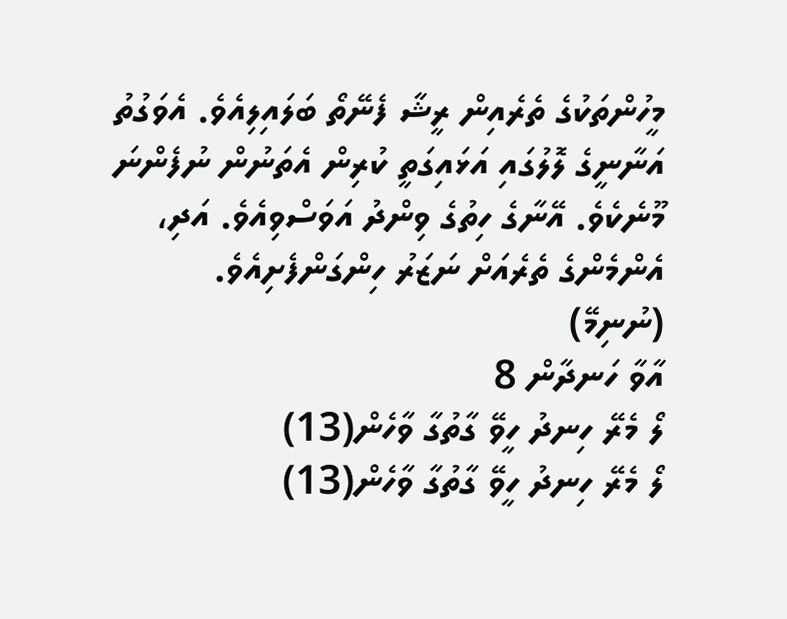މީހުންތަކުގެ ތެރެއިން ރީޝާ ފެނޭތޯ ބަލައިލިއެވެ. އެވަގުތު އަނާނީގެ ލޮލުގައި އަޅައިގަތީ ކުރިން އެތަނުން ނުފެންނަ މޫނެކެވެ. އޭނާގެ ހިތުގެ ވިންދު އަވަސްވިއެވެ. އަދި، އެންމެންގެ ތެރެއަށް ނަޒަރު ހިންގަންފެށިއެވެ.
(ނުނިމޭ)
އާވާ ހަނދާން 8
ލޯ މެރޭ ހިނދު ހީވޭ ގާތުގާ ވާހެން(13)
ލޯ މެރޭ ހިނދު ހީވޭ ގާތުގާ ވާހެން(13)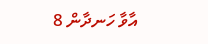އާވާ ހަނދާން 8